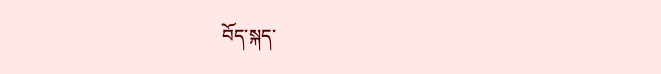བོད་སྐད་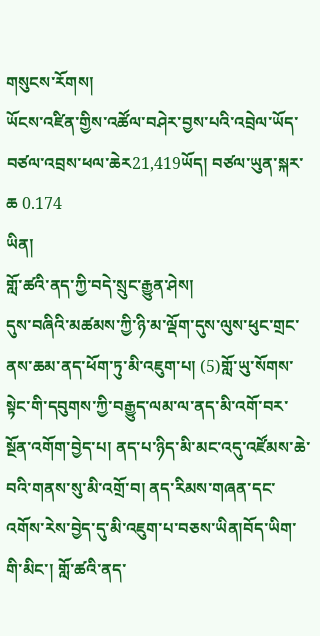གསུངས་རོགས།
ཡོངས་འཛིན་གྱིས་འཚོལ་བཤེར་བྱས་པའི་འབྲེལ་ཡོད་བཙལ་འབྲས་ཕལ་ཆེར21,419ཡོད། བཙལ་ཡུན་སྐར་ཆ 0.174
ཡིན།
གློ་ཚའི་ནད་ཀྱི་བདེ་སྲུང་རྒྱུན་ཤེས།
དུས་བཞིའི་མཚམས་ཀྱི་ཉི་མ་ལྡོག་དུས་ལུས་ཕུང་གྲང་ནས་ཆམ་ནད་ཕོག་ཏུ་མི་འཇུག་པ། (5)གློ་ཡུ་སོགས་སྟེང་གི་དབུགས་ཀྱི་བརྒྱུད་ལམ་ལ་ནད་མི་འགོ་བར་སྔོན་འགོག་བྱེད་པ། ནད་པ་ཉིད་མི་མང་འདུ་འཛོམས་ཆེ་བའི་གནས་སུ་མི་འགྲོ་བ། ནད་རིམས་གཞན་དང་འགོས་རེས་བྱེད་དུ་མི་འཇུག་པ་བཅས་ཡིན།བོད་ཡིག་གི་མིང་། གློ་ཚའི་ནད་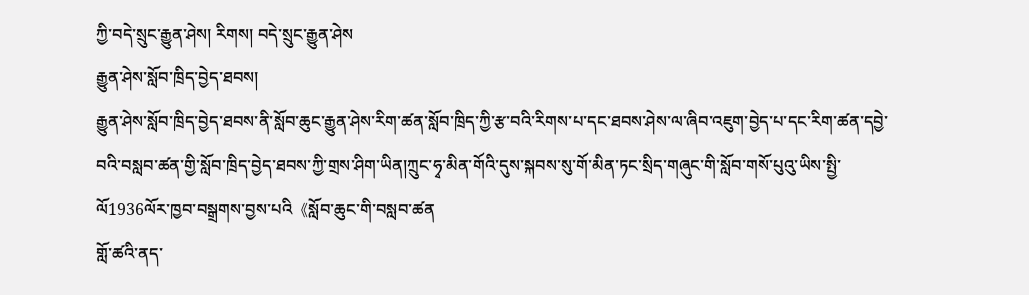ཀྱི་བདེ་སྲུང་རྒྱུན་ཤེས། རིགས། བདེ་སྲུང་རྒྱུན་ཤེས
རྒྱུན་ཤེས་སློབ་ཁྲིད་བྱེད་ཐབས།
རྒྱུན་ཤེས་སློབ་ཁྲིད་བྱེད་ཐབས་ནི་སློབ་ཆུང་རྒྱུན་ཤེས་རིག་ཚན་སློབ་ཁྲིད་ཀྱི་རྩ་བའི་རིགས་པ་དང་ཐབས་ཤེས་ལ་ཞིབ་འཇུག་བྱེད་པ་དང་རིག་ཚན་དབྱེ་བའི་བསླབ་ཚན་གྱི་སློབ་ཁྲིད་བྱེད་ཐབས་ཀྱི་གྲས་ཤིག་ཡིན།ཀྲུང་ཧྭ་མིན་གོའི་དུས་སྐབས་སུ་གོ་མིན་ཏང་སྲིད་གཞུང་གི་སློབ་གསོ་པུའུ་ཡིས་སྤྱི་ལོ1936ལོར་ཁྱབ་བསྒྲགས་བྱས་པའི《སློབ་ཆུང་གི་བསླབ་ཚན
གློ་ཚའི་ནད་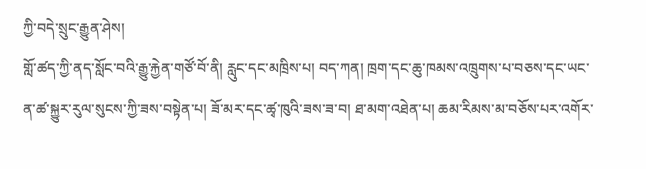ཀྱི་བདེ་སྲུང་རྒྱུན་ཤེས།
གློ་ཚད་ཀྱི་ནད་སློང་བའི་རྒྱུ་རྐྱེན་གཙོ་བོ་ནི། རླུང་དང་མཁྲིས་པ། བད་ཀན། ཁྲག་དང་ཆུ་ཁམས་འཁྲུགས་པ་བཅས་དང་ཡང་ན་ཚ་སྐྱུར་རུལ་སུངས་ཀྱི་ཟས་བསྟེན་པ། ཟོ་མར་དང་ཚྭ་ཁུའི་ཟས་ཟ་བ། ཐ་མག་འཐེན་པ། ཆམ་རིམས་མ་བཅོས་པར་འགོར་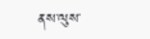ནས་ལུས་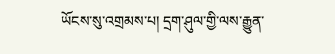ཡོངས་སུ་འགྲམས་པ། དྲག་ཤུལ་གྱི་ལས་རྒྱུན་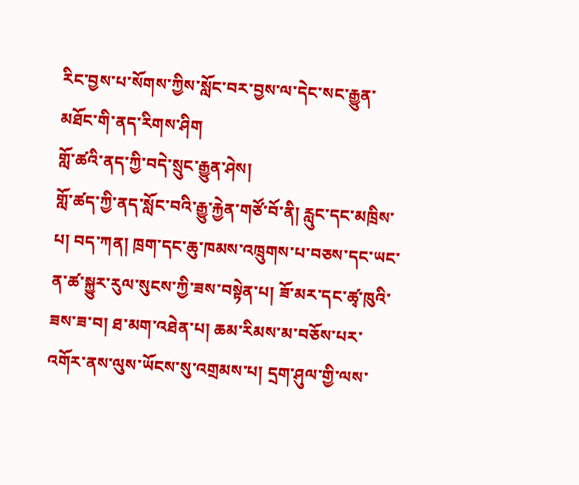རིང་བྱས་པ་སོགས་ཀྱིས་སློང་བར་བྱས་ལ་དེང་སང་རྒྱུན་མཐོང་གི་ནད་རིགས་ཤིག
གློ་ཚའི་ནད་ཀྱི་བདེ་སྲུང་རྒྱུན་ཤེས།
གློ་ཚད་ཀྱི་ནད་སློང་བའི་རྒྱུ་རྐྱེན་གཙོ་བོ་ནི། རླུང་དང་མཁྲིས་པ། བད་ཀན། ཁྲག་དང་ཆུ་ཁམས་འཁྲུགས་པ་བཅས་དང་ཡང་ན་ཚ་སྐྱུར་རུལ་སུངས་ཀྱི་ཟས་བསྟེན་པ། ཟོ་མར་དང་ཚྭ་ཁུའི་ཟས་ཟ་བ། ཐ་མག་འཐེན་པ། ཆམ་རིམས་མ་བཅོས་པར་འགོར་ནས་ལུས་ཡོངས་སུ་འགྲམས་པ། དྲག་ཤུལ་གྱི་ལས་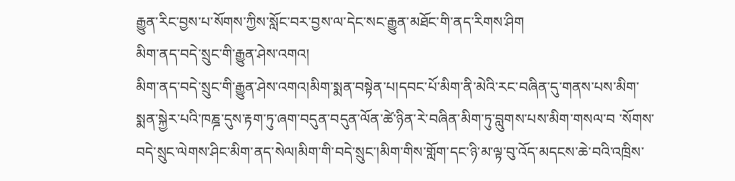རྒྱུན་རིང་བྱས་པ་སོགས་ཀྱིས་སློང་བར་བྱས་ལ་དེང་སང་རྒྱུན་མཐོང་གི་ནད་རིགས་ཤིག
མིག་ནད་བདེ་སྲུང་གི་རྒྱུན་ཤེས་འགའ།
མིག་ནད་བདེ་སྲུང་གི་རྒྱུན་ཤེས་འགའ།མིག་སྨན་བསྟེན་པ།དབང་པོ་མིག་ནི་མེའི་རང་བཞིན་དུ་གནས་པས་མིག་སྨན་སྐྱེར་པའི་ཁཎྜ་དུས་རྟག་ཏུ་ཞག་བདུན་བདུན་ལོན་ཚེ་ཉིན་རེ་བཞིན་མིག་ཏུ་བླུགས་པས་མིག་གསལ་བ ་སོགས་བདེ་སྲུང་ལེགས་ཤིང་མིག་ནད་སེལ།མིག་གི་བདེ་སྲུང་།མིག་གིས་གློག་དང་ཉི་མ་ལྟ་བུ་འོད་མདངས་ཆེ་བའི་འཁྲིས་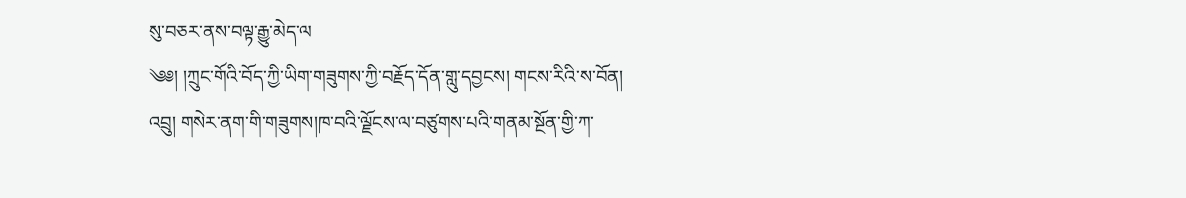སུ་བཅར་ནས་བལྟ་རྒྱུ་མེད་ལ
༄༅། །ཀྲུང་གོའི་བོད་ཀྱི་ཡིག་གཟུགས་ཀྱི་བརྗོད་དོན་གླུ་དབྱངས། གངས་རིའི་ས་བོན།
འབྲུ། གསེར་ནག་གི་གཟུགས།ཁ་བའི་ལྗོངས་ལ་བཙུགས་པའི་གནམ་སྔོན་གྱི་ཀ་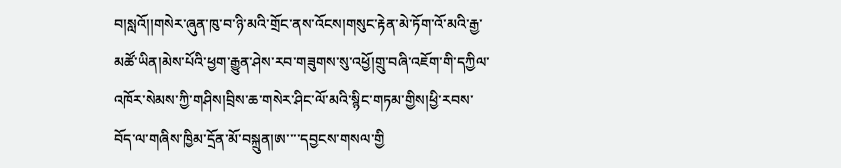བ།སླའོ།།གསེར་ཞུན་ཁུ་བ་ཉི་མའི་གྲོང་ནས་འོངས།གསུང་རྟེན་མེ་ཏོག་འོ་མའི་རྒྱ་མཚོ་ཡིན།མེས་པོའི་ཕྱག་རྒྱུན་ཤེས་རབ་གཟུགས་སུ་འཕྱོ།གྲུ་བཞི་འཇོག་གི་དཀྱིལ་འཁོར་སེམས་ཀྱི་གཤིས།བྲིས་ཆ་གསེར་ཤིང་ལོ་མའི་སྙིང་གཏམ་གྱིས།ཕྱི་རབས་བོད་ལ་གཞིས་ཁྱིམ་དྲོན་མོ་བསྐྲུན།ཨ་་་་དབྱངས་གསལ་གྱི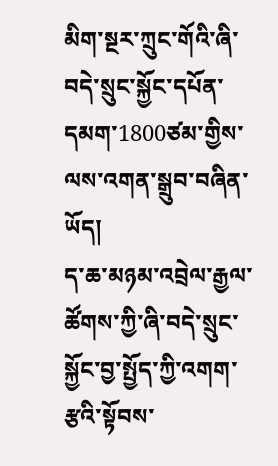མིག་སྔར་ཀྲུང་གོའི་ཞི་བདེ་སྲུང་སྐྱོང་དཔོན་དམག་1800ཙམ་གྱིས་ལས་འགན་སྒྲུབ་བཞིན་ཡོད།
ད་ཆ་མཉམ་འབྲེལ་རྒྱལ་ཚོགས་ཀྱི་ཞི་བདེ་སྲུང་སྐྱོང་བྱ་སྤྱོད་ཀྱི་འགག་རྩའི་སྟོབས་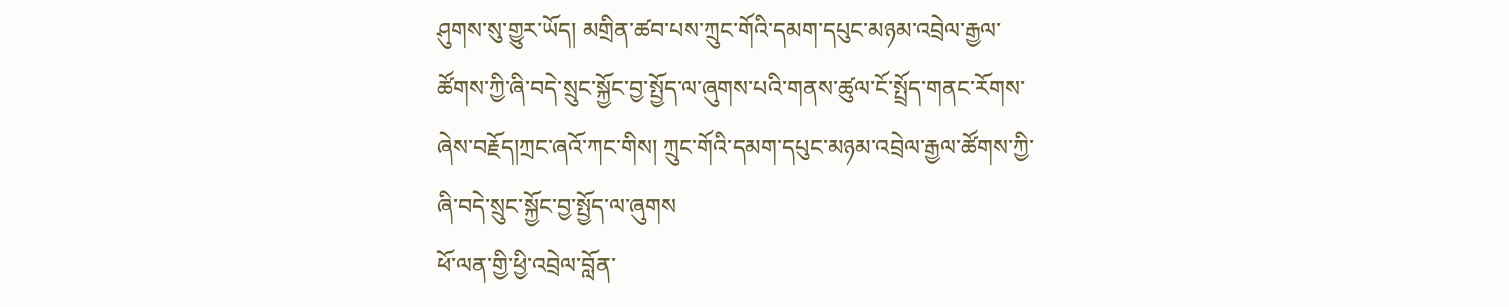ཤུགས་སུ་གྱུར་ཡོད། མགྲིན་ཚབ་པས་ཀྲུང་གོའི་དམག་དཔུང་མཉམ་འབྲེལ་རྒྱལ་ཚོགས་ཀྱི་ཞི་བདེ་སྲུང་སྐྱོང་བྱ་སྤྱོད་ལ་ཞུགས་པའི་གནས་ཚུལ་ངོ་སྤྲོད་གནང་རོགས་ཞེས་བརྗོད།ཀྲང་ཞའོ་ཀང་གིས། ཀྲུང་གོའི་དམག་དཔུང་མཉམ་འབྲེལ་རྒྱལ་ཚོགས་ཀྱི་ཞི་བདེ་སྲུང་སྐྱོང་བྱ་སྤྱོད་ལ་ཞུགས
ཕོ་ལན་གྱི་ཕྱི་འབྲེལ་བློན་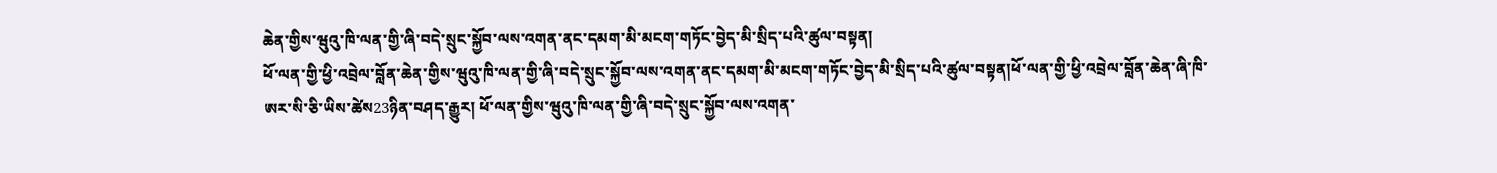ཆེན་གྱིས་ཝུའུ་ཁི་ལན་གྱི་ཞི་བདེ་སྲུང་སྐྱོབ་ལས་འགན་ནང་དམག་མི་མངག་གཏོང་བྱེད་མི་སྲིད་པའི་ཚུལ་བསྟན།
ཕོ་ལན་གྱི་ཕྱི་འབྲེལ་བློན་ཆེན་གྱིས་ཝུའུ་ཁི་ལན་གྱི་ཞི་བདེ་སྲུང་སྐྱོབ་ལས་འགན་ནང་དམག་མི་མངག་གཏོང་བྱེད་མི་སྲིད་པའི་ཚུལ་བསྟན།ཕོ་ལན་གྱི་ཕྱི་འབྲེལ་བློན་ཆེན་ཞི་ཁི་ཨར་སི་ཅི་ཡིས་ཚེས23ཉིན་བཤད་རྒྱུར། ཕོ་ལན་གྱིས་ཝུའུ་ཁི་ལན་གྱི་ཞི་བདེ་སྲུང་སྐྱོབ་ལས་འགན་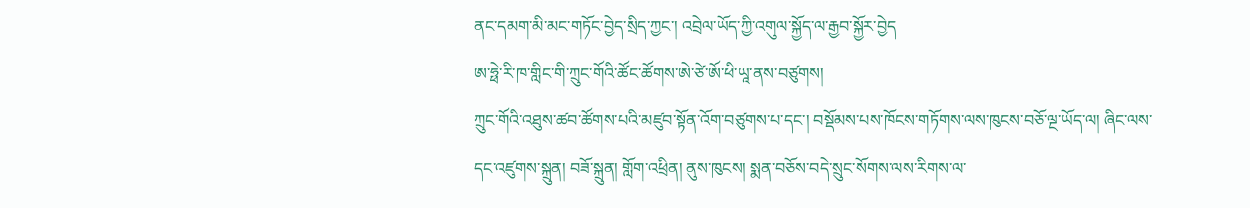ནང་དམག་མི་མང་གཏོང་བྱེད་སྲིད་ཀྱང་། འབྲེལ་ཡོད་ཀྱི་འགུལ་སྐྱོད་ལ་རྒྱབ་སྐྱོར་བྱེད
ཨ་ཧྥེ་རི་ཁ་གླིང་གི་ཀྲུང་གོའི་ཚོང་ཚོགས་ཨེ་ཙེ་ཨོ་ཕི་ཡཱ་ནས་བཙུགས།
ཀྲུང་གོའི་འཐུས་ཚབ་ཚོགས་པའི་མཛུབ་སྟོན་འོག་བཙུགས་པ་དང་། བསྡོམས་པས་ཁོངས་གཏོགས་ལས་ཁུངས་བཅོ་ལྔ་ཡོད་ལ། ཞིང་ལས་དང་འཛུགས་སྐྲུན། བཟོ་སྐྲུན། གློག་འཕྲིན། ནུས་ཁུངས། སྨན་བཅོས་བདེ་སྲུང་སོགས་ལས་རིགས་ལ་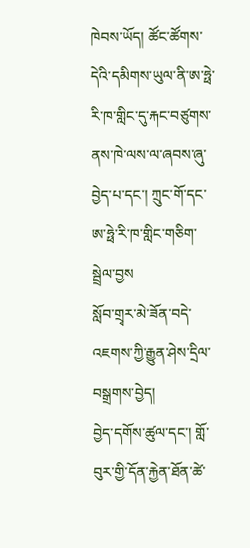ཁེབས་ཡོད། ཚོང་ཚོགས་དེའི་དམིགས་ཡུལ་ནི་ཨ་ཧྥེ་རི་ཁ་གླིང་དུ་རྐང་བཙུགས་ནས་ཁེ་ལས་ལ་ཞབས་ཞུ་བྱེད་པ་དང་། ཀྲུང་གོ་དང་ཨ་ཧྥེ་རི་ཁ་གླིང་གཅིག་སྦྲེལ་བྱས
སློབ་གྲྭར་མེ་ཟོན་བདེ་འཇགས་ཀྱི་རྒྱུན་ཤེས་དྲིལ་བསྒྲགས་བྱེད།
བྱེད་དགོས་ཚུལ་དང་། གློ་བུར་གྱི་དོན་རྐྱེན་ཐོན་ཚེ་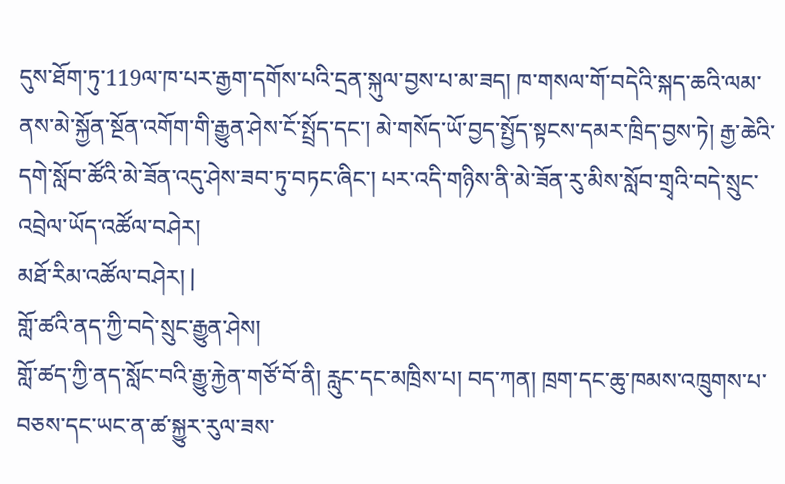དུས་ཐོག་ཏུ་119ལ་ཁ་པར་རྒྱག་དགོས་པའི་དྲན་སྐུལ་བྱས་པ་མ་ཟད། ཁ་གསལ་གོ་བདེའི་སྐད་ཆའི་ལམ་ནས་མེ་སྐྱོན་སྔོན་འགོག་གི་རྒྱུན་ཤེས་ངོ་སྤྲོད་དང་། མེ་གསོད་ཡོ་བྱད་སྤྱོད་སྟངས་དམར་ཁྲིད་བྱས་ཏེ། རྒྱ་ཆེའི་དགེ་སློབ་ཚོའི་མེ་ཟོན་འདུ་ཤེས་ཟབ་ཏུ་བཏང་ཞིང་། པར་འདི་གཉིས་ནི་མེ་ཟོན་རུ་མིས་སློབ་གྲྭའི་བདེ་སྲུང་
འབྲེལ་ཡོད་འཚོལ་བཤེར།
མཐོ་རིམ་འཚོལ་བཤེར། |
གློ་ཚའི་ནད་ཀྱི་བདེ་སྲུང་རྒྱུན་ཤེས།
གློ་ཚད་ཀྱི་ནད་སློང་བའི་རྒྱུ་རྐྱེན་གཙོ་བོ་ནི། རླུང་དང་མཁྲིས་པ། བད་ཀན། ཁྲག་དང་ཆུ་ཁམས་འཁྲུགས་པ་བཅས་དང་ཡང་ན་ཚ་སྐྱུར་རུལ་ཟས་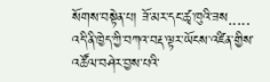སོགས་བསྟེན་པ། ཟོ་མར་དང་ཚྭ་ཁུའི་ཟས.....
འདི་ནི་ཁྱེད་ཀྱི་བཀའ་བརྡ་ལྟར་ཡོངས་འཛིན་གྱིས་འཚོལ་བཤེར་བྱས་པའི་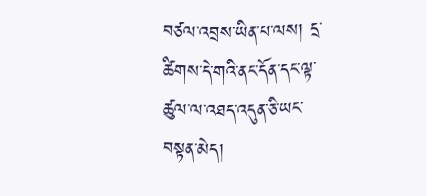བཙལ་འབྲས་ཡིན་པ་ལས། དྲ་ཚིགས་དེ་གའི་ནང་དོན་དང་ལྟ་ཚུལ་ལ་འཐད་འདུན་ཅི་ཡང་བསྟན་མེད།